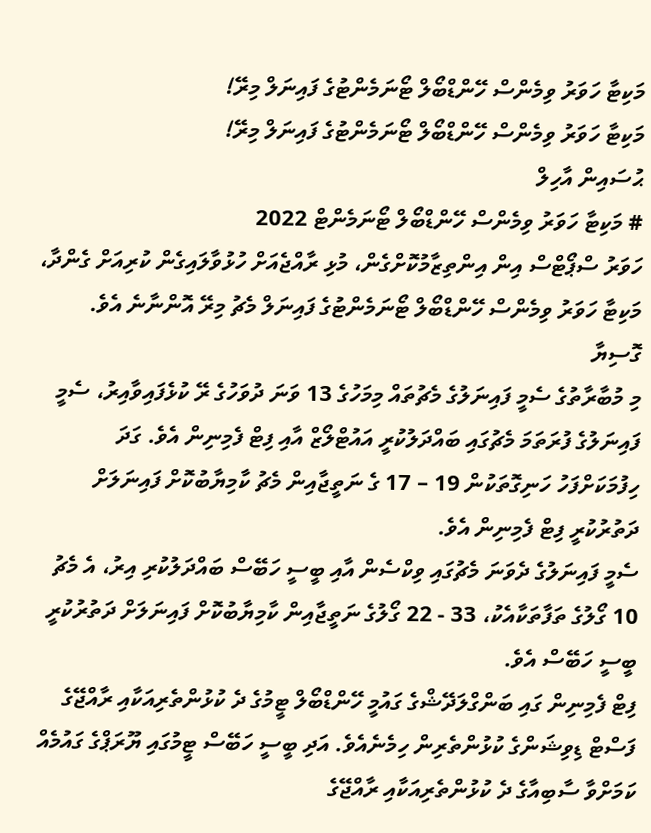މަކިޓާ ހަވަރު ވިމެންސް ހޭންޑްބޯލް ޓޯނަމެންޓުގެ ފައިނަލް މިރޭ!
މަކިޓާ ހަވަރު ވިމެންސް ހޭންޑްބޯލް ޓޯނަމެންޓުގެ ފައިނަލް މިރޭ!
ޙުސައިން އާހިލް
# މަކިޓާ ހަވަރު ވިމެންސް ހޭންޑްބޯލް ޓޯނަމެންޓް 2022
ހަވަރު ސްޕޯޓްސް އިން އިންތިޒާމުކޮށްގެން، މުޅި ރާއްޖެއަށް ހުޅުވާލައިގެން ކުރިއަށް ގެންދާ، މަކިޓާ ހަވަރު ވިމެންސް ހޭންޑްބޯލް ޓޯނަމެންޓުގެ ފައިނަލް މެޗު މިރޭ އޮންނާނެ އެވެ.
ގޮސިޔާ
މި މުބާރާތުގެ ސެމީ ފައިނަލުގެ މެޗުތައް މިމަހުގެ 13 ވަނަ ދުވަހުގެ ރޭ ކުޅެފައިވާއިރު، ސެމީ ފައިނަލުގެ ފުރަތަމަ މެޗުގައި ބައްދަލުކުރީ އައުޓްލޯޒް އާއި ފިޓް ފެމިނިން އެވެ. ގަދަ ހިފުމަކަށްފަހު ހަނިގޮތަކުން 19 – 17 ގެ ނަތީޖާއިން މެޗު ކާމިޔާބުކޮށް ފައިނަލަށް ދަތުރުކުރީ ފިޓް ފެމިނިން އެވެ.
ސެމީ ފައިނަލުގެ ދެވަނަ މެޗުގައި ވިކްސެން އާއި ބީސީ ހަބޭސް ބައްދަލުކުރި އިރު، އެ މެޗު 10 ގޯލުގެ ތަފާތަކާއެކު، 33 - 22 ގޯލުގެ ނަތީޖާއިން ކާމިޔާބުކޮށް ފައިނަލަށް ދަތުރުކުރީ ބީސީ ހަބޭސް އެވެ.
ފިޓް ފެމިނިން ގައި ބަންގްލަދޭޝްގެ ގައުމީ ހޭންޑްބޯލް ޓީމުގެ ދެ ކުޅުންތެރިއަކާއި ރާއްޖޭގެ ފަސްޓް ޑިވިޝަންގެ ކުޅުންތެރިން ހިމެނެއެވެ. އަދި ބީސީ ހަބޭސް ޓީމުގައި ޔޫރަޕްގެ ގައުމެއް ކަމަށްވާ ސާބިއާގެ ދެ ކުޅުންތެރިއަކާއި ރާއްޖޭގެ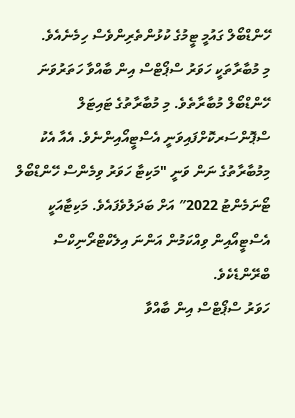ހޭންޑްބޯލް ގައުމީ ޓީމުގެ ކުޅުންތެރިންވެސް ހިމެނެއެވެ.
މި މުބާރާތަކީ ހަވަރު ސްޕޯޓްސް އިން ބާއްވާ ހަތަރުވަނަ ހޭންޑްބޯލް މުބާރާތެވެ. މި މުބާރާތުގެ ޓައިޓަލް ސްޕޮންސަރކޮށްފައިވަނީ އެސްޓީއޯއިންނެވެ. އެއާ އެކު މިމުބާރާތުގެ ނަން ވަނީ "މަކިޓާ ހަވަރު ވިމެންސް ހޭންޑްބޯލް ޓޯނަމެންޓު 2022″ އަށް ބަދަލުވެފައެވެ. މަކިޓާއަކީ އެސްޓީއޯއިން ވިއްކަމުން އަންނަ އިލެކްޓްރޯނިކްސް ބްރޭންޑެކެވެ.
ހަވަރު ސްޕޯޓްސް އިން ބާއްވާ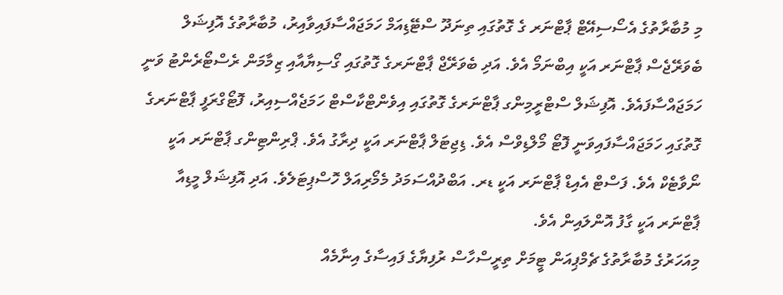މި މުބާރާތުގެ އެސޯސިއޭޓް ޕާޓްނަރ ގެ ގޮތުގައި ތިނަދޫ ސްޓޭޑިއަމް ހަމަޖައްސާފައިވާއިރު، މުބާރާތުގެ އޮފިޝަލް ބެވަރޭޖެސް ޕާޓްނަރ އަކީ އިބްނަމޯ އެވެ. އަދި ބެވަރޭޖް ޕާޓްނަރގެ ގޮތުގައި ގޯސިޔާއާއި ޒިމާމަން ރެސްޓޯރެންޓު ވަނީ ހަމަޖައްސާފައެވެ. އޮފިޝަލް ސްޓްރީމިންގ ޕާޓްނަރގެ ގޮތުގައި އިވެންޓްކާސްޓް ހަމަޖެއްސިއިރު، ފޮޓޯގްރަފީ ޕާޓްނަރގެ ގޮތުގައި ހަމަޖައްސާފައިވަނީ ފޮޓޯ މޯލްޑިވްސް އެވެ. ޑިޖިޓަލް ޕާޓްނަރ އަކީ ދިރާގު އެވެ. ޕްރިންޓިންގ ޕާޓްނަރ އަކީ ނޯވާޓެކް އެވެ. ފަސްޓް އެއިޑް ޕާޓްނަރ އަކީ ޑރ. އަބްދުއްސަމަދު މެމޯރިއަލް ހޮސްޕިޓަލެވެ. އަދި އޮފިޝަލް މީޑިއާ ޕާޓްނަރ އަކީ ގާފު އޮންލައިން އެވެ.
މިއަހަރުގެ މުބާރާތުގެ ޗެމްޕިއަން ޓީމަށް ތިރީސްހާސް ރުފިޔާގެ ފައިސާގެ އިނާމެއް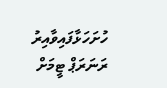ހުށަހަޅާފައިވާއިރު ރަނަރަޕް ޓީމަށް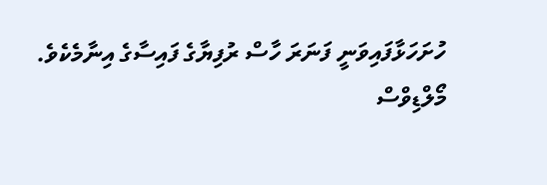ހުށަހަޅާފައިވަނީ ފަނަރަ ހާސް ރުފިޔާގެ ފައިސާގެ އިނާމެކެވެ.
މޯލްޑިވްސް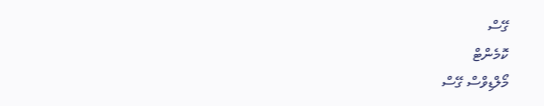ގޭސް
ކޮމެންޓް
މޯލްޑިވްސް ގޭސް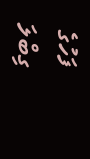ފަހުގެ
ގިބްލަ